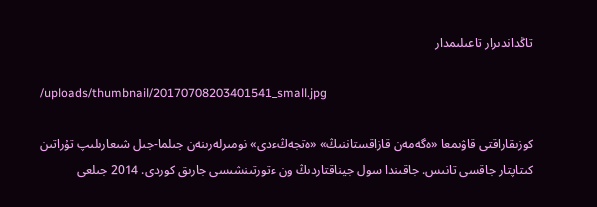تاڭداندىرار تاعىلىمدار

/uploads/thumbnail/20170708203401541_small.jpg

كوزىقاراقتى قاۋىمعا «ەگەمەن قازاقستاننىڭ» «ەتجەڭءدى» نومىرلەرىنەن جىلما-جىل شىعارىلىپ تۇراتىن كىتاپتار جاقسى تانىس. جاقىندا سول جيناقتاردىڭ ون ءتورتىنشىسى جارىق كوردى. 2014 جىلعى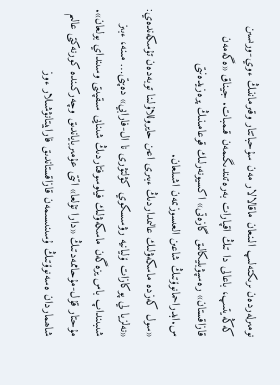نومىرلەردەن ىرىكتەلىپ الىنعان ماقالالار مەن سۇحباتتار وقىرماننىڭ ءوي-ورىسىن كەڭەيتىپ، باعالى دا تىڭ اقپارات بەرەتىندىگىمەن قىمبات. جيناق «ەگەمەن قازاقستان» رەسپۋبليكالىق گازەتى» اكسيونەرلىك قوعامىنىڭ پرەزيدەنتى س.ابدراحمانوۆتىڭ شاعىن العىسوزىمەن اشىلعان.
«سول كەزدە ماسكەۋلىك عالىمداردىڭ ءبىرى اعىن حايروللاۇلىنا توبەدەن تۇسكەندەي: «نەلزيا لي پوكازات ۆليانيە رۋسسكوي كۋلتۋرى نا ال-فارابي» دەپتى… مىنە، ءبىز شىبىنداپ باس يزەگەن ماسكەۋلىك فيلوسوفتاردىڭ شىنايى سىقپىتى وسىنداي بولعان».
مۇحتار قۇل-مۇحاممەدتىڭ «دارا تۇلعا» اتتى عۇمىرباياندىق وچەركىندە كورنەكتى عالىم شاھماردان ەسەنوۆتىڭ ۇسىنىسىمەن قازاقستاندىق فارابيتانۋشىلار ءوز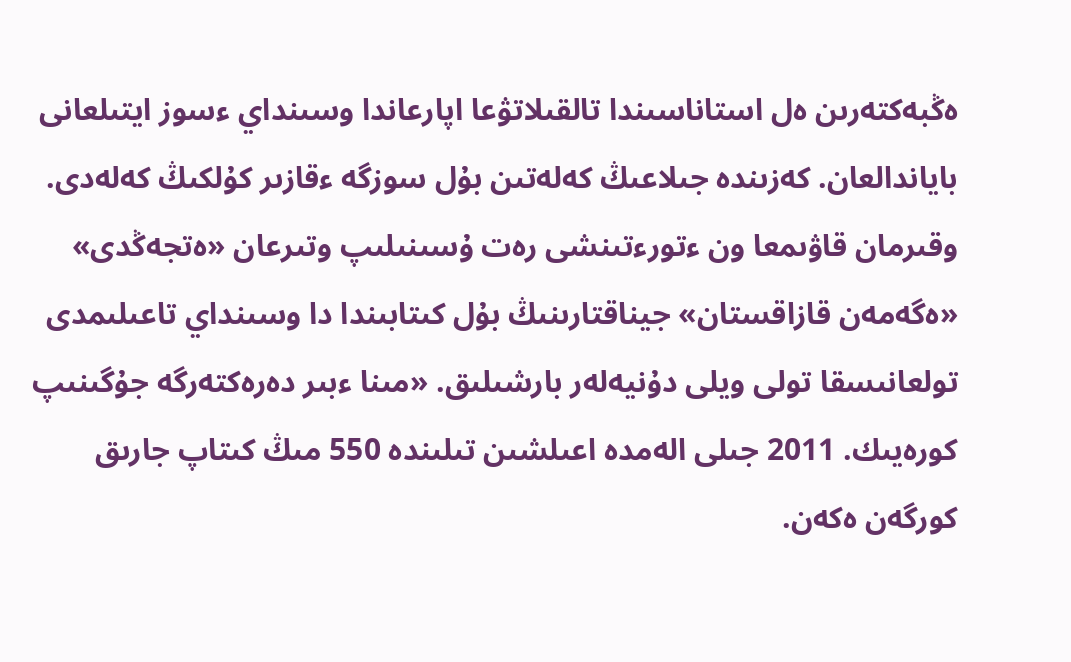ەڭبەكتەرىن ەل استاناسىندا تالقىلاتۋعا اپارعاندا وسىنداي ءسوز ايتىلعانى باياندالعان. كەزىندە جىلاعىڭ كەلەتىن بۇل سوزگە ءقازىر كۇلكىڭ كەلەدى.
وقىرمان قاۋىمعا ون ءتورءتىنشى رەت ۇسىنىلىپ وتىرعان «ەتجەڭدى» «ەگەمەن قازاقستان» جيناقتارىنىڭ بۇل كىتابىندا دا وسىنداي تاعىلىمدى تولعانىسقا تولى ويلى دۇنيەلەر بارشىلىق. «مىنا ءبىر دەرەكتەرگە جۇگىنىپ كورەيىك. 2011 جىلى الەمدە اعىلشىن تىلىندە 550 مىڭ كىتاپ جارىق كورگەن ەكەن.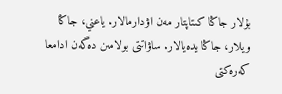بۇلار جاڭا كىتاپتار مەن اۋدارمالار. ياعني، جاڭا ويلار، جاڭا يدەيالار. ساۋاتتى بولامىن دەگەن ادامعا كەرەكتى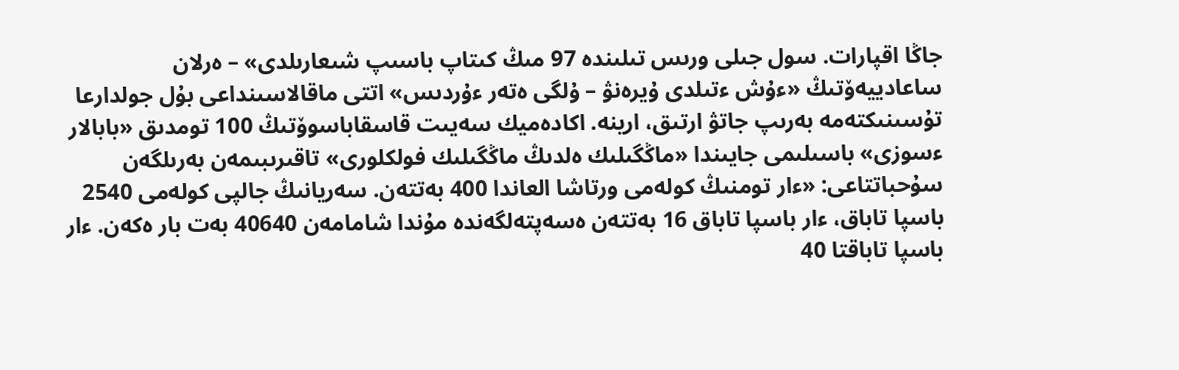جاڭا اقپارات. سول جىلى ورىس تىلىندە 97 مىڭ كىتاپ باسىپ شىعارىلدى» – ەرلان ساعادييەۆتىڭ «ءۇش ءتىلدى ۇيرەنۋ – ۇلگى ەتەر ءۇردىس» اتتى ماقالاسىنداعى بۇل جولدارعا تۇسىنىكتەمە بەرىپ جاتۋ ارتىق، ارينە. اكادەميك سەيىت قاسقاباسوۆتىڭ 100 تومدىق «بابالار ءسوزى» باسىلىمى جايىندا «ماڭگىلىك ەلدىڭ ماڭگىلىك فولكلورى» تاقىرىبىمەن بەرىلگەن سۇحباتتاعى: «ءار تومنىڭ كولەمى ورتاشا العاندا 400 بەتتەن. سەريانىڭ جالپى كولەمى 2540 باسپا تاباق، ءار باسپا تاباق 16 بەتتەن ەسەپتەلگەندە مۇندا شامامەن 40640 بەت بار ەكەن. ءار باسپا تاباقتا 40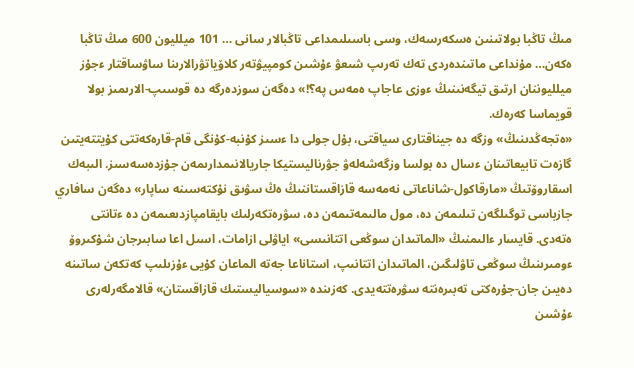مىڭ تاڭبا بولاتىنىن ەسكەرسەك، وسى باسىلىمداعى تاڭبالار سانى … 101 ميلليون 600 مىڭ تاڭبا ەكەن… مۇنداعى ماتىندەردى تەك تەرىپ شىعۋ ءۇشىن كومپيۋتەر كلاۆياتۋرالارىنا ساۋساقتار ءجۇز ميلليوننان ارتىق تيگەنىنىڭ ءوزى عاجاپ ەمەس پە؟!» دەگەن سوزدەرگە دە قوسىپ-الارىمىز بولا قويماسا كەرەك.
«ەتجەڭدىنىڭ» وزگە دە جيناقتارى سياقتى، بۇل جولى دا ءسىز كۇنبە-كۇنگى قام-قارەكەتتى كۇيتتەيتىن گازەت تابيعاتىنان ءسال دە بولسا وزگەشەلەۋ جۋرناليستيكا جاريالانىمدارىمەن جۇزدەسەسىز. الىبەك اسقاروۆتىڭ «مارقاكول-شاناعاتى نەمەسە قازاقستاننىڭ ەڭ سۋىق نۇكتەسىنە ساپار» دەگەن سافاري جازباسى توگىلگەن تىلىمەن دە، مول مالىمەتىمەن دە، سۋرەتكەرلىك بايقامپازدىعىمەن دە ءتانتى ەتەدى. قايسار ءالىمنىڭ «الماتىدان سوڭعى اتتانىسى» اياۋلى ازامات، اسىل اعا سابىرجان شۇكىروۆ ءومىرىنىڭ سوڭعى تاۋلىگىن، الماتىدان اتتانىپ، استاناعا جەتە الماعان كۇيى ءۇزىلىپ كەتكەن ساتىنە دەيىن جان-جۇرەكتى تەبىرەنتە سۋرەتتەيدى. كەزىندە «سوسياليستىك قازاقستان» قالامگەرلەرى ءۇشىن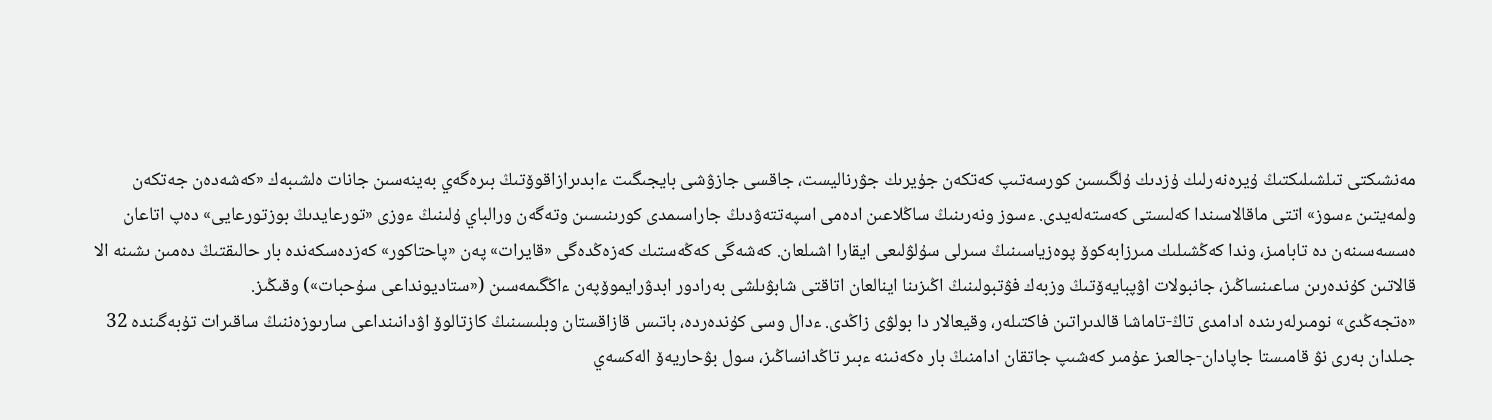مەنشىكتى تىلشىلىكتىڭ ۇيرەنەرلىك ۇزدىك ۇلگىسىن كورسەتىپ كەتكەن جۇيرىك جۋرناليست، جاقسى جازۋشى بايجىگىت ءابدىرازاقوۆتىڭ بىرەگەي بەينەسىن جانات ەلشىبەك «كەشەدەن جەتكەن ولمەيتىن ءسوز» اتتى ماقالاسىندا كەلىستى كەستەلەيدى. ءسوز ونەرىنىڭ ساڭلاعىن ادەمى اسپەتتەۋدىڭ جاراسىمدى كورىنىسىن وتەگەن ورالباي ۇلىنىڭ ءوزى «تورعايدىڭ بوزتورعايى» دەپ اتاعان ەسسەسىنەن دە تابامىز، وندا كەڭشىلىك مىرزابەكوۆ پوەزياسىنىڭ سىرلى سۇلۋلىعى ايقارا اشىلعان. كەشەگى كەڭەستىك كەزەڭدەگى «قايرات» پەن «پاحتاكور» كەزدەسكەندە بار حالىقتىڭ دەمىن ىشىنە الا قالاتىن كۇندەرىن ساعىنساڭىز، جانبولات اۋپبايەۆتىڭ وزبەك فۋتبولىنىڭ اڭىزىنا اينالعان اتاقتى شابۋىلشى بەرادور ابدۋرايموۆپەن ءاڭگىمەسىن («ستاديونداعى سۇحبات») وقىڭىز.
«ەتجەڭدى» نومىرلەرىندە ادامدى تاڭ-تاماشا قالدىراتىن فاكتىلەر، وقيعالار دا بولۋى زاڭدى. ءدال وسى كۇندەردە، باتىس قازاقستان وبلىسىنىڭ كازتالوۆ اۋدانىنداعى سارىوزەننىڭ ساقىرات تۇبەگىندە 32 جىلدان بەرى نۋ قامىستا جاپادان-جالعىز عۇمىر كەشىپ جاتقان ادامنىڭ بار ەكەنىنە ءبىر تاڭدانساڭىز، سول بۋحاريەۆ الەكسەي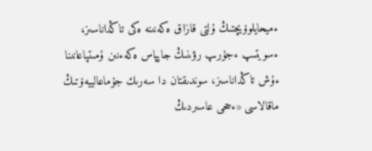ءميحايلوۆيچتىڭ ۇلتى قازاق ەكەنىنە ەكى تاڭداناسىز، ءسويتىپ ءجۇرىپ رۋىنىڭ جاپپاس ەكەءنىن ۇمىتپاعانىنا ءۇش تاڭداناسىز، سوندىقتان دا سەرىك جۇماعالييەۆتىڭ ماقالاسى «ءححى عاسىردىڭ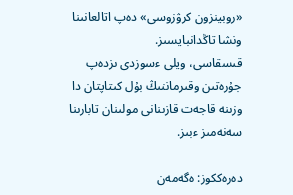«روبينزون كرۋزوسى» دەپ اتالعانىنا ونشا تاڭدانبايسىز.
قىسقاسى، ويلى ءسوزدى ىزدەپ جۇرەتىن وقىرماننىڭ بۇل كىتاپتان دا وزىنە قاجەت قازىنانى مولىنان تابارىنا سەنەمىز ءبىز.

دەرەككوز: ەگەمەن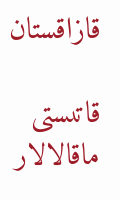قازاقستان

قاتىستى ماقالالار